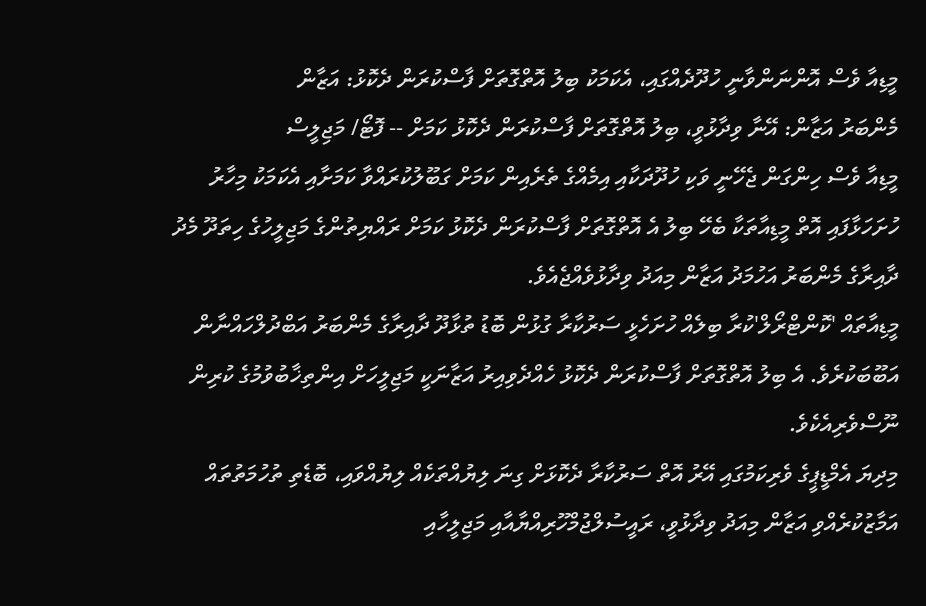މީޑިއާ ވެސް އޮންނަންވާނީ ހުދޫދެއްގައި، އެކަމަކު ބިލު އޮތްގޮތަށް ފާސްކުރަން ދެކޮޅު: އަޒާން
މެންބަރު އަޒާން: އޭނާ ވިދާޅުވީ، ބިލު އޮތްގޮތަށް ފާސްކުރަން ދެކޮޅު ކަމަށް -- ފޮޓޯ/ މަޖިލީސް
މީޑިއާ ވެސް ހިންގަން ޖެހޭނީ ވަކި ހުދޫދަކާއި އިމެއްގެ ތެރެއިން ކަމަށް ގަބޫލުކުރައްވާ ކަމަށާއި އެކަމަކު މިހާރު ހުށަހަޅާފައި އޮތް މީޑިއާތަކާ ބެހޭ ބިލު އެ އޮތްގޮތަށް ފާސްކުރަން ދެކޮޅު ކަމަށް ރައްޔިތުންގެ މަޖިލީހުގެ ހިތަދޫ މެދު ދާއިރާގެ މެންބަރު އަހުމަދު އަޒާން މިއަދު ވިދާޅުވެއްޖެއެވެ.
މީޑިއާތައް 'ކޮންޓްރޯލް'ކުރާ ބިލެއް ހުށަހެޅީ ސަރުކާރާ ގުޅުން ބޮޑު ތުޅާދޫ ދާއިރާގެ މެންބަރު އަބްދުލްހައްނާން އަބޫބަކުރެވެ. އެ ބިލު އޮތްގޮތަށް ފާސްކުރަން ދެކޮޅު ހެއްދެވިއިރު އަޒާނަކީ މަޖިލީހަށް އިންތިޚާބުވުމުގެ ކުރިން ނޫސްވެރިއެކެވެ.
މިދިޔަ އެމްޑީޕީގެ ވެރިކަމުގައި އޭރު އޮތް ސަރުކާރާ ދެކޮޅަށް ގިނަ ލިޔުއްތަކެއް ލިޔުއްވައި، ބޮޑެތި ތުހުމަތުތައް އަމާޒުކުރެއްވި އަޒާން މިއަދު ވިދާޅުވީ، ރައީސުލްޖުމްހޫރިއްޔާއާއި މަޖިލީހާއި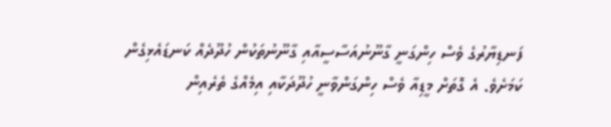ފަނޑިޔާރުގެ ވެސް ހިންގަނީ ގާނޫނުއަސާސީއާއި ގާނޫނުތަކުން ހުދޫދެއް ކަނޑައެޅިގެން ކަމަށެވެ. އެ ގޮތަށް މީޑިއާ ވެސް ހިންގަންވާނީ ހުދޫދަކާއި އިމެއްގެ ތެރެއިން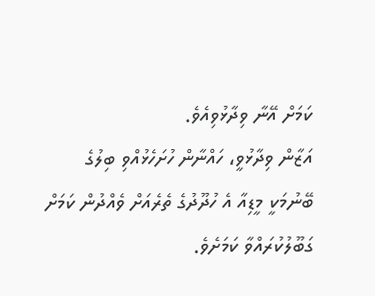ކަމަށް އޭނާ ވިދާޅުވިއެވެ.
އަޒާން ވިދާޅުވީ، ހައްނާން ހުށަހެޅުއްވި ބިލުގެ ބޭނުމަކީ މީޑިއާ އެ ހުދޫދުގެ ތެރެއަށް ވެއްދުން ކަމަށް ގަބޫލުކުރައްވާ ކަމަށެވެ.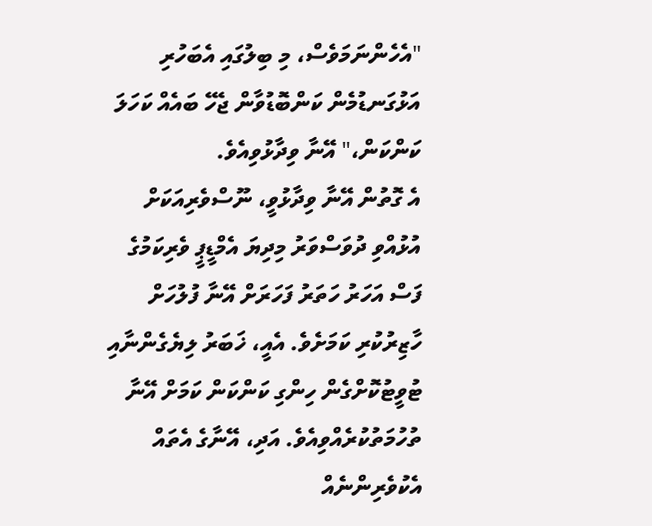"އެހެންނަމަވެސް، މި ބިލުގައި އެބަހުރި އަޅުގަނޑުމެން ކަންބޮޑުވާން ޖެހޭ ބައެއް ކަހަލަ ކަންކަން،" އޭނާ ވިދާޅުވިއެވެ.
އެ ގޮތުން އޭނާ ވިދާޅުވީ، ނޫސްވެރިއަކަށް އުޅުއްވި ދުވަސްވަރު މިދިޔަ އެމްޑީޕީ ވެރިކަމުގެ ފަސް އަހަރު ހަތަރު ފަހަރަށް އޭނާ ފުލުހަށް ހާޒިރުކުރި ކަމަށެވެ. އެއީ، ޚަބަރު ލިޔެގެންނާއި ޓުވީޓުކޮށްގެން ހިންގި ކަންކަން ކަމަށް އޭނާ ތުހުމަތުކުރެއްވިއެވެ. އަދި، އޭނާގެ އެތައް އެކުވެރިންނެއް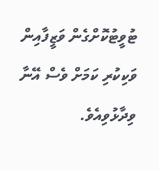ޓުވީޓުކޮށްގެން ވަޒީފާއިން ވަކިކުރި ކަމަށް ވެސް އޭނާ ވިދާޅުވިއެވެ.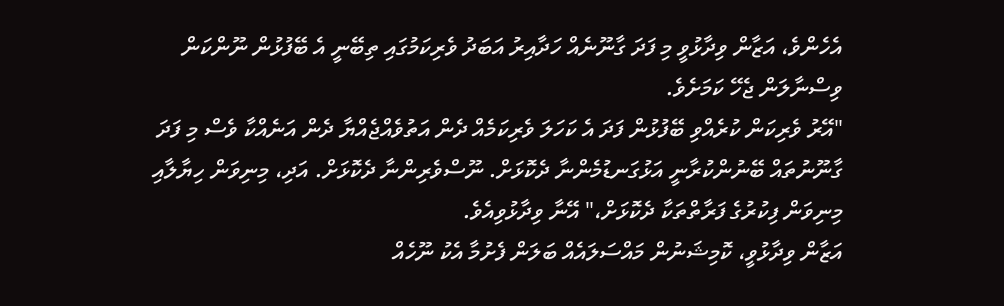އެހެންވެ، އަޒާން ވިދާޅުވީ މި ފަދަ ގާނޫނެއް ހަދާއިރު އަބަދު ވެރިކަމުގައި ތިބޭނީ އެ ބޭފުޅުން ނޫންކަން ވިސްނާލަން ޖެހޭ ކަމަށެވެ.
"އޭރު ވެރިކަން ކުރެއްވި ބޭފުޅުން ފަދަ އެ ކަހަލަ ވެރިކަމެއް ދެން އަތުވެއްޖެއްޔާ ދެން އަނެއްކާ ވެސް މި ފަދަ ގާނޫނުތައް ބޭނުންކުރާނީ އަޅުގަނޑުމެންނާ ދެކޮޅަށް. ނޫސްވެރިންނާ ދެކޮޅަށް. އަދި، މިނިވަން ހިޔާލާއި މިނިވަން ފިކުރުގެ ފަރާތްތަކާ ދެކޮޅަށް،" އޭނާ ވިދާޅުވިއެވެ.
އަޒާން ވިދާޅުވީ، ކޮމިޝަނުން މައްސަލައެއް ބަލަން ފެށުމާ އެކު ނޫހެއް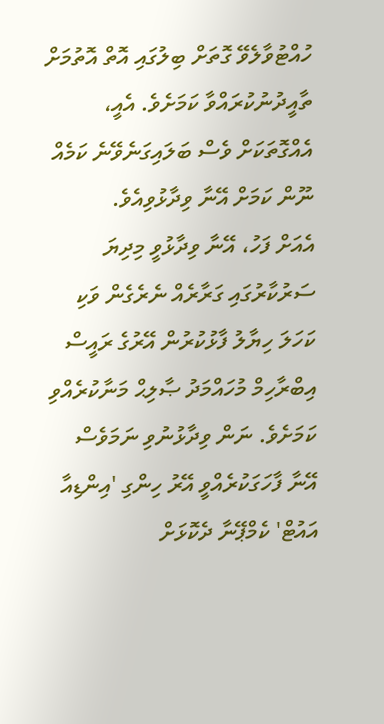ހުއްޓުވާލެވޭ ގޮތަށް ބިލުގައި އޮތް އޮތުމަށް ތާއީދުނުކުރައްވާ ކަމަށެވެ. އެއީ، އެއްގޮތަކަށް ވެސް ބަލައިގަނެވޭނެ ކަމެއް ނޫން ކަމަށް އޭނާ ވިދާޅުވިއެވެ.
އެއަށް ފަހު، އޭނާ ވިދާޅުވީ މިދިޔަ ސަރުކާރުގައި ގަރާރެއް ނެރެގެން ވަކި ކަހަލަ ހިޔާލު ފާޅުކުރުން އޭރުގެ ރައީސް އިބްރާހިމް މުހައްމަދު ޞާލިޙް މަނާކުރެއްވި ކަމަށެވެ. ނަން ވިދާޅުނުވި ނަމަވެސް އޭނާ ފާހަގަކުރެއްވީ އޭރު ހިންގި 'އިންޑިއާ އައުޓް' ކެމްޕޭނާ ދެކޮޅަށް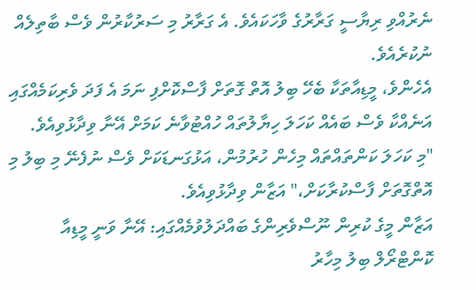ނެރުއްވި ރިޔާސީ ގަރާރުގެ ވާހަކައެވެ. އެ ގަރާރު މި ސަރުކާރުން ވެސް ބާތިލެއް ނުކުރެއެވެ.
އެހެންވެ، މީޑިއާތަކާ ބެހޭ ބިލު އޮތް ގޮތަށް ފާސްކޮށްފި ނަމަ އެ ފަދަ ވެރިކަމެއްގައި އަނެއްކާ ވެސް ބައެއް ކަހަލަ ހިޔާލުތައް ހުއްޓުވާނެ ކަމަށް އޭނާ ވިދާޅުވިއެވެ.
"މި ކަހަލަ ކަންތައްތައް މިހެން ހުރުމުން، އަޅުގަނޑަކަށް ވެސް ނުފެނޭ މި ބިލު މި އޮތްގޮތަށް ފާސްކުރާކަށް،" އަޒާން ވިދާޅުވިއެވެ.
އަޒާން މީގެ ކުރިން ނޫސްވެރިންގެ ބައްދަލުވުމެއްގައި: އޭނާ ވަނީ މީޑިއާ ކޮންޓްރޯލް ބިލު މިހާރު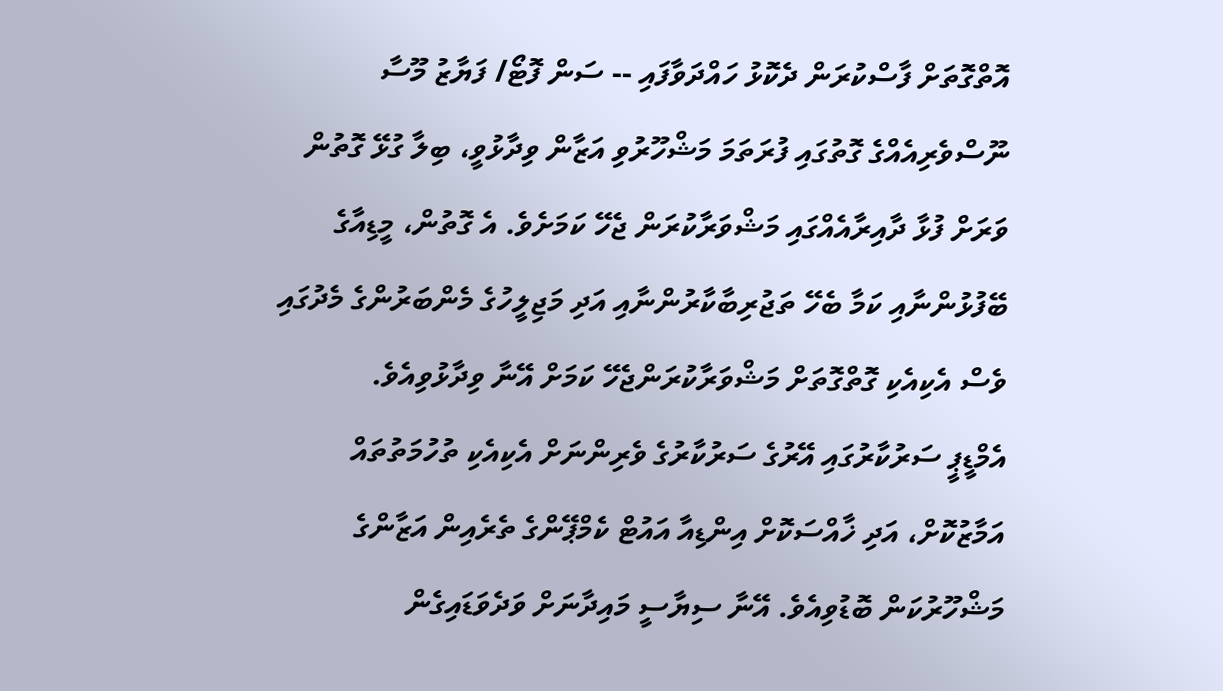އޮތްގޮތަށް ފާސްކުރަން ދެކޮޅު ހައްދަވާފައި -- ސަން ފޮޓޯ/ ފަޔާޒު މޫސާ
ނޫސްވެރިއެއްގެ ގޮތުގައި ފުރަތަމަ މަޝްހޫރުވި އަޒާން ވިދާޅުވީ، ބިލާ ގުޅޭ ގޮތުން ވަރަށް ފުޅާ ދާއިރާއެއްގައި މަޝްވަރާކުރަން ޖެހޭ ކަމަށެވެ. އެ ގޮތުން، މީޑިއާގެ ބޭފުޅުންނާއި ކަމާ ބެހޭ ތަޖުރިބާކާރުންނާއި އަދި މަޖިލީހުގެ މެންބަރުންގެ މެދުގައި ވެސް އެކިއެކި ގޮތްގޮތަށް މަޝްވަރާކުރަންޖެހޭ ކަމަށް އޭނާ ވިދާޅުވިއެވެ.
އެމްޑީޕީ ސަރުކާރުގައި އޭރުގެ ސަރުކާރުގެ ވެރިންނަށް އެކިއެކި ތުހުމަތުތައް އަމާޒުކޮށް، އަދި ޚާއްސަކޮށް އިންޑިއާ އައުޓް ކެމްޕޭންގެ ތެރެއިން އަޒާންގެ މަޝްހޫރުކަން ބޮޑުވިއެވެ. އޭނާ ސިޔާސީ މައިދާނަށް ވަދެވަޑައިގެން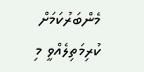މެންބަރުކަމަށް ކުރިމަތިލެއްވީ މި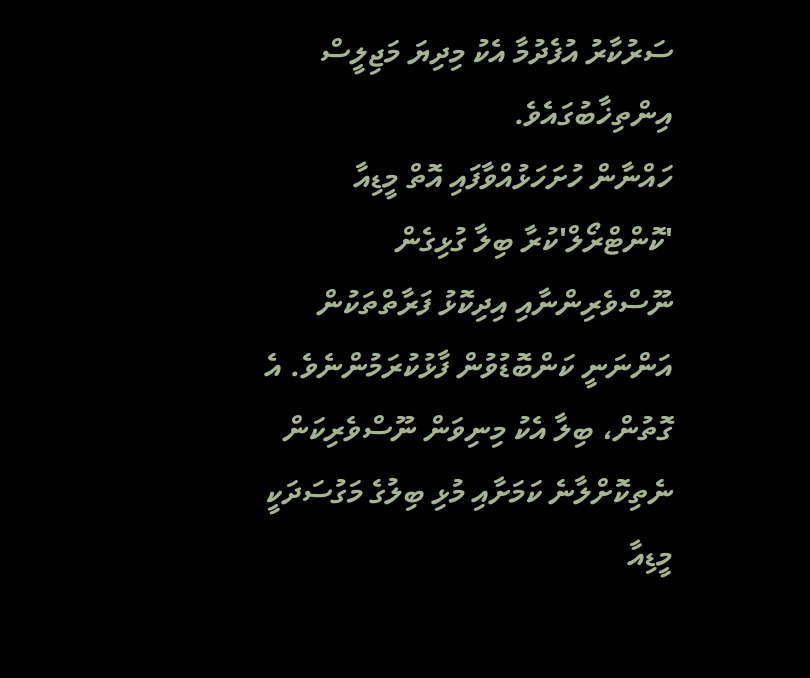ސަރުކާރު އުފެދުމާ އެކު މިދިޔަ މަޖިލީސް އިންތިޚާބުގައެވެ.
ހައްނާން ހުށަހަޅުއްވާފައި އޮތް މީޑިއާ 'ކޮންޓްރޯލް'ކުރާ ބިލާ ގުޅިގެން ނޫސްވެރިންނާއި އިދިކޮޅު ފަރާތްތަކުން އަންނަނީ ކަންބޮޑުވުން ފާޅުކުރަމުންނެވެ. އެ ގޮތުން، ބިލާ އެކު މިނިވަން ނޫސްވެރިކަން ނެތިކޮށްލާނެ ކަމަށާއި މުޅި ބިލުގެ މަގުސަދަކީ މީޑިއާ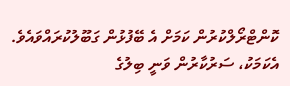ކޮންޓްރޯލްކުރުން ކަމަށް އެ ބޭފުޅުން ގަބޫލުކުރައްވައެވެ.
އެކަމަކު، ސަރުކާރުން ވަނީ ބިލުގެ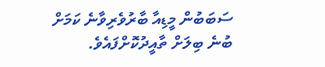ސަބަބުން މީޑިއާ ބާރުވެރިވާނެ ކަމަށް ބުނެ ބިލަށް ތާއީދުކޮށްފައެވެ.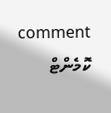comment ކޮމެންޓް